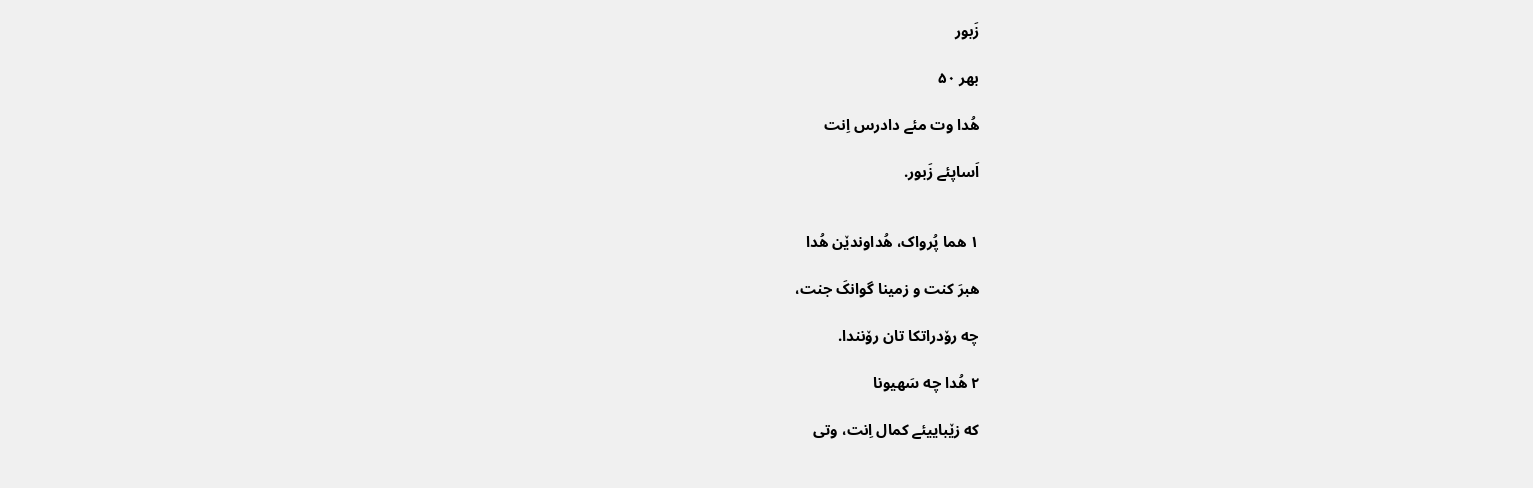زَبور

بهر ۵۰

هُدا وت مئے دادرس اِنت

اَساپئے زَبور.


۱ هما پُرواک، هُداوندێن هُدا

هبرَ کنت و زمینا گوانکَ جنت،

چه رۆدراتکا تان رۆنندا.

۲ هُدا چه سَهیونا

که زێباییئے کمال اِنت، وتی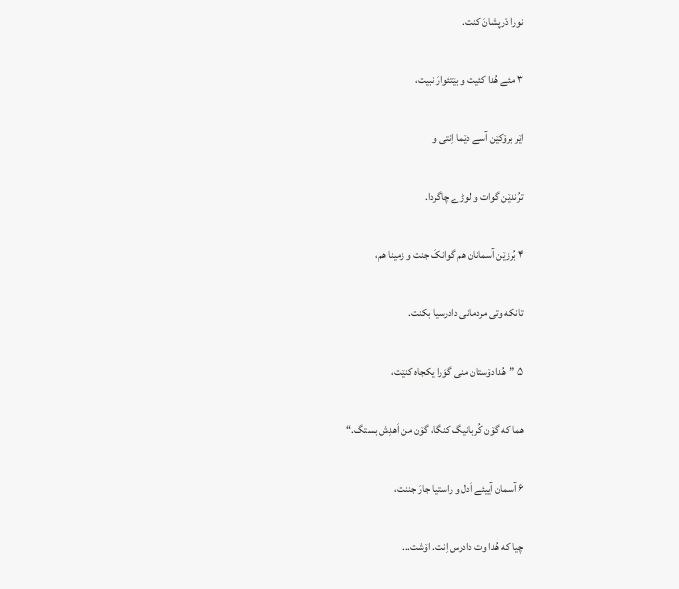نورا دْرپشانَ کنت.

۳ مئے هُدا کئیت و بێتئوارَ نبیت،

اێر برۆکێن آسے دێما اِنتی و

ترُندێن گوات و لوڑے چاگردا.

۴ بُرزێن آسمانان هم گوانکَ جنت و زمینا هم،

تانکه وتی مردمانی دادرسیا بکنت.

۵ ”هُدادۆستان منی گوَرا یکجاه کنێت،

هما که گۆن کُربانیگ کنگا، گۆن من اَهدِش بستگ.“

۶ آسمان آییئے اَدل و راستیا جارَ جننت،

چیا که هُدا وت دادرس اِنت. اۆشت...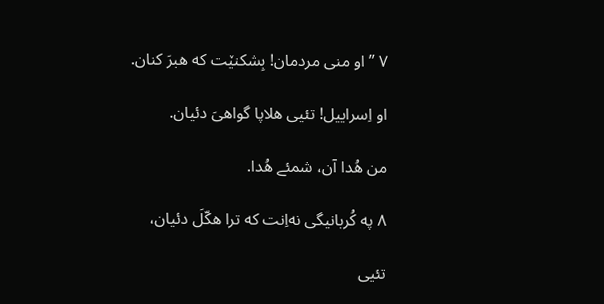۷ ”او منی مردمان! بِشکنێت که هبرَ کنان.

او اِسراییل! تئیی هلاپا گواهیَ دئیان.

من هُدا آن، شمئے هُدا.

۸ په کُربانیگی نه‌اِنت که ترا هکّلَ دئیان،

تئیی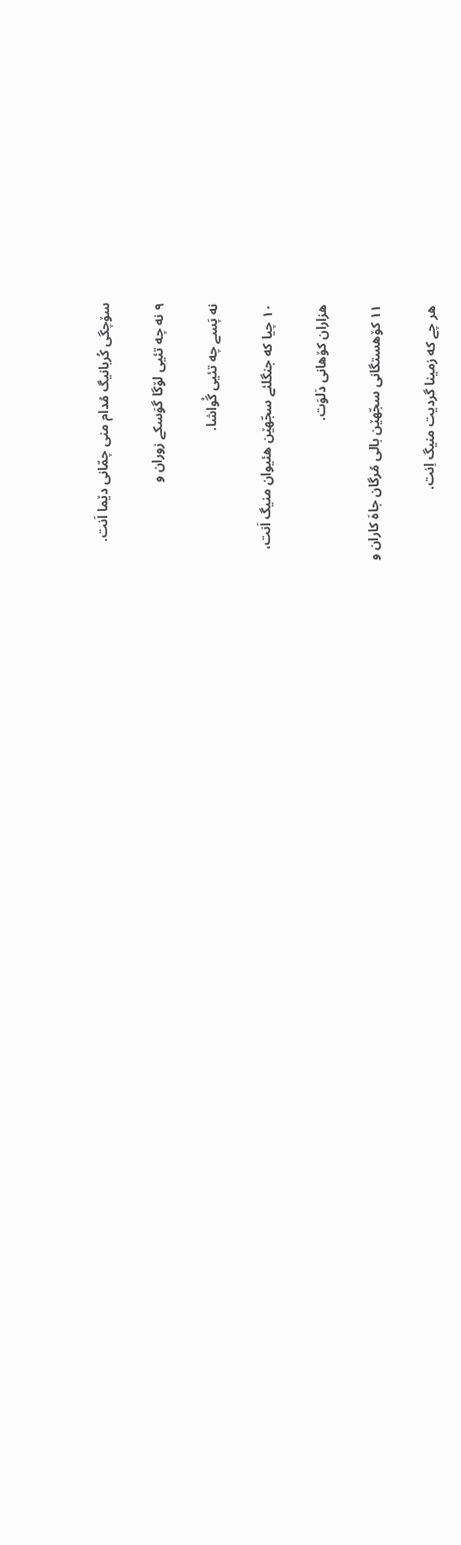سۆچگی کُربانیگ مُدام منی چمّانی دێما اَنت.

۹ نه چه تئیی لۆگا گوَسکے زوران و

نه پَسے چه تئیی گْواشا.

۱۰ چیا که جنگلئے سجّهێن هئیوان منیگ اَنت،

هزاران کۆهانی دَلوَت.

۱۱ کۆهستگانی سجّهێن بالی مُرگان جاهَ کاران و

هر چے که زمینا گردیت منیگ اِنت.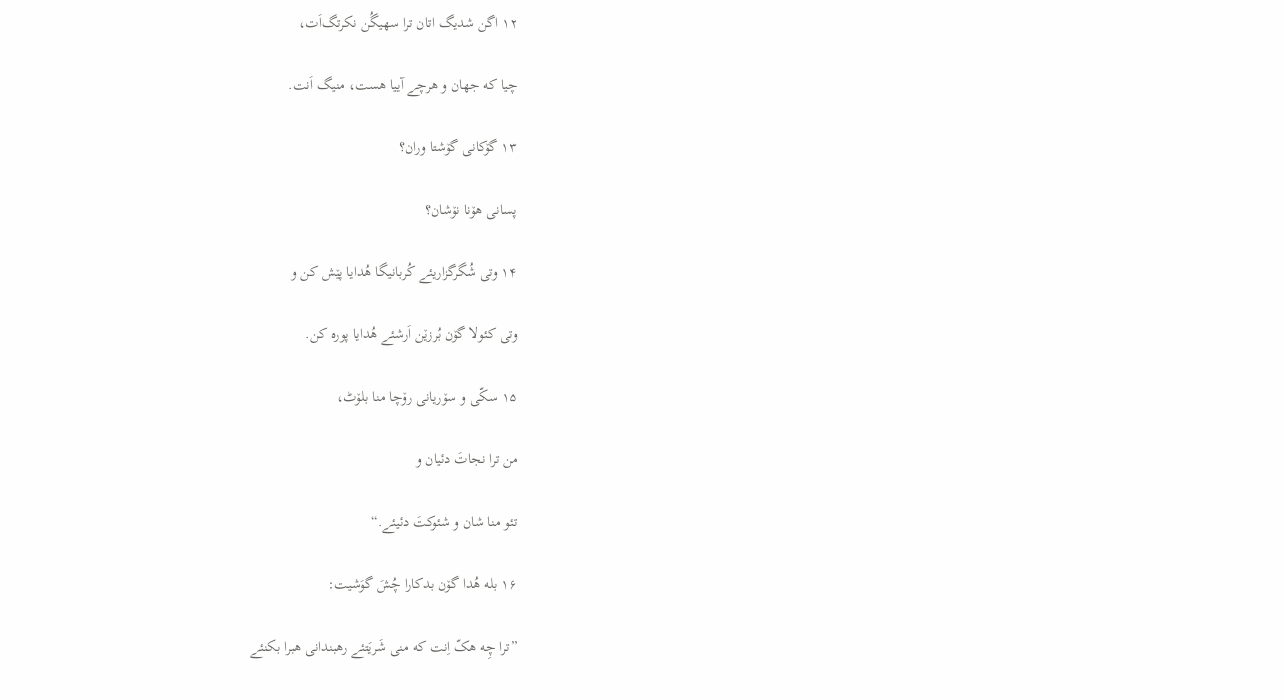۱۲ اگن شدیگ اتان ترا سهیگُن نکرتگ‌اَت،

چیا که جهان و هرچے آییا هست، منیگ اَنت.

۱۳ گۆکانی گۆشتا وران؟

پسانی هۆنا نۆشان؟

۱۴ وتی شُگرگزاریئے کُربانیگا هُدایا پێش کن و

وتی کئولا گۆن بُرزێن اَرشئے هُدایا پوره کن.

۱۵ سکّی و سۆریانی رۆچا منا بلۆٹ،

من ترا نجاتَ دئیان و

تئو منا شان و شئوکتَ دئیئے.“

۱۶ بله هُدا گۆن بدکارا چُشَ گوَشیت:

”ترا چِه هکّ اِنت که منی شَریَتئے رهبندانی هبرا بکنئے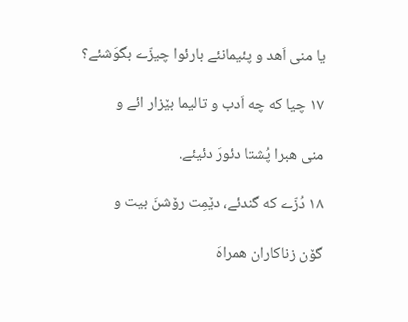یا منی اَهد و پئیمانئے بارئوا چیزّے بگوَشئے؟

۱۷ چیا که چه اَدب و تالیما بێزار ائے و

منی هبرا پُشتا دئورَ دئیئے.

۱۸ دُزّے که گندئے، دێمِت رۆشنَ بیت و

گۆن زناکاران همراهَ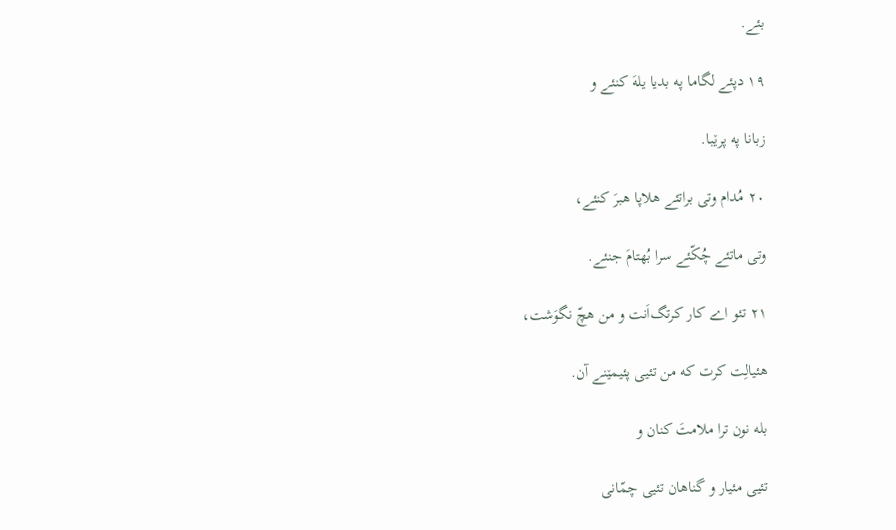بئے.

۱۹ دپئے لگاما په بدیا یلهَ کنئے و

زبانا په پرێبا.

۲۰ مُدام وتی براتئے هلاپا هبرَ کنئے،

وتی ماتئے چُکّئے سرا بُهتامَ جنئے.

۲۱ تئو اے کار کرتگ‌اَنت و من هچّ نگوَشت،

هئیالِت کرت که من تئیی پئیمێنے آن.

بله نون ترا ملامتَ کنان و

تئیی مئیار و گناهان تئیی چمّانی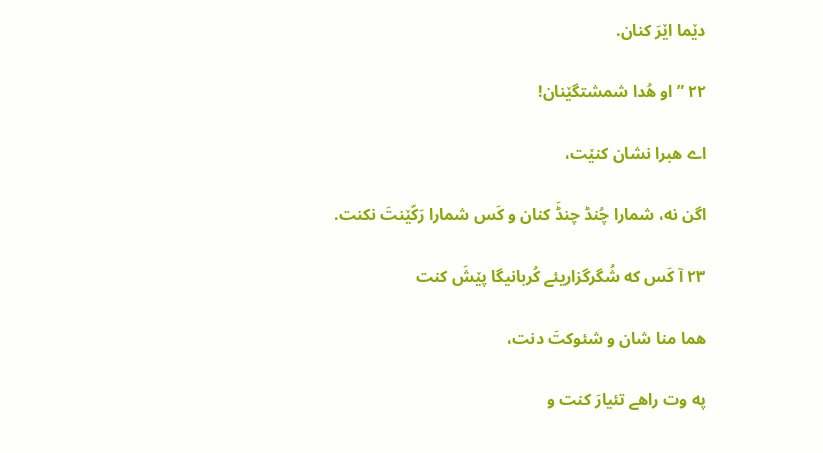دێما اێرَ کنان.

۲۲ ”او هُدا شمشتگێنان!

اے هبرا نشان کنێت،

اگن نه، شمارا چُنڈ چنڈَ کنان و کَس شمارا رَکّێنتَ نکنت.

۲۳ آ کَس که شُگرگزاریئے کُربانیگا پێشَ کنت

هما منا شان و شئوکتَ دنت،

په وت راهے تئیارَ کنت و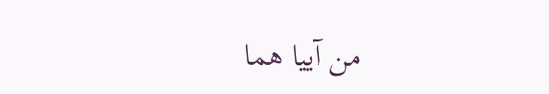من آییا هما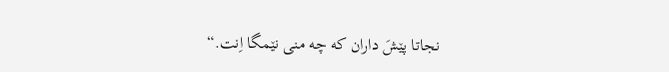نجاتا پێشَ داران که چه منی نێمگا اِنت.“